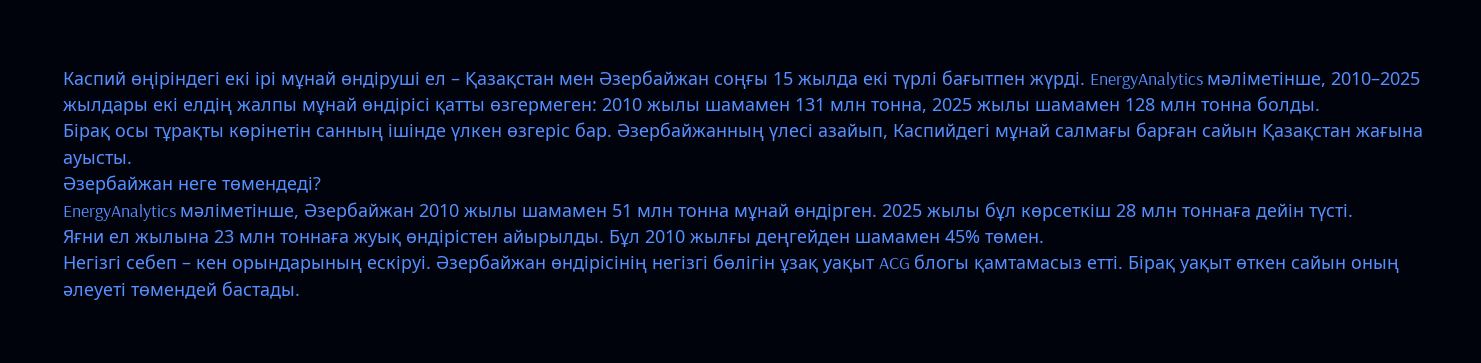Каспий өңіріндегі екі ірі мұнай өндіруші ел – Қазақстан мен Әзербайжан соңғы 15 жылда екі түрлі бағытпен жүрді. EnergyAnalytics мәліметінше, 2010–2025 жылдары екі елдің жалпы мұнай өндірісі қатты өзгермеген: 2010 жылы шамамен 131 млн тонна, 2025 жылы шамамен 128 млн тонна болды.
Бірақ осы тұрақты көрінетін санның ішінде үлкен өзгеріс бар. Әзербайжанның үлесі азайып, Каспийдегі мұнай салмағы барған сайын Қазақстан жағына ауысты.
Әзербайжан неге төмендеді?
EnergyAnalytics мәліметінше, Әзербайжан 2010 жылы шамамен 51 млн тонна мұнай өндірген. 2025 жылы бұл көрсеткіш 28 млн тоннаға дейін түсті.
Яғни ел жылына 23 млн тоннаға жуық өндірістен айырылды. Бұл 2010 жылғы деңгейден шамамен 45% төмен.
Негізгі себеп – кен орындарының ескіруі. Әзербайжан өндірісінің негізгі бөлігін ұзақ уақыт ACG блогы қамтамасыз етті. Бірақ уақыт өткен сайын оның әлеуеті төмендей бастады.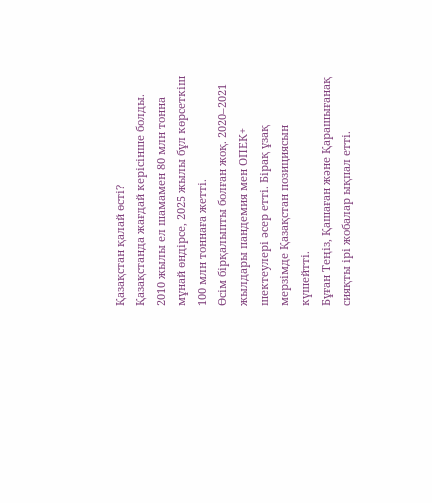Қазақстан қалай өсті?
Қазақстанда жағдай керісінше болды. 2010 жылы ел шамамен 80 млн тонна мұнай өндірсе, 2025 жылы бұл көрсеткіш 100 млн тоннаға жетті.
Өсім бірқалыпты болған жоқ. 2020–2021 жылдары пандемия мен ОПЕК+ шектеулері әсер етті. Бірақ ұзақ мерзімде Қазақстан позициясын күшейтті.
Бұған Теңіз, Қашаған және Қарашығанақ сияқты ірі жобалар ықпал етті.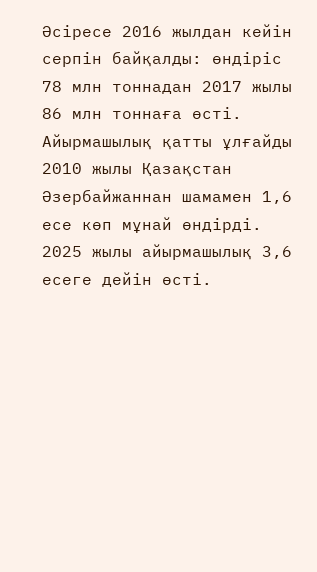Әсіресе 2016 жылдан кейін серпін байқалды: өндіріс 78 млн тоннадан 2017 жылы 86 млн тоннаға өсті.
Айырмашылық қатты ұлғайды
2010 жылы Қазақстан Әзербайжаннан шамамен 1,6 есе көп мұнай өндірді. 2025 жылы айырмашылық 3,6 есеге дейін өсті.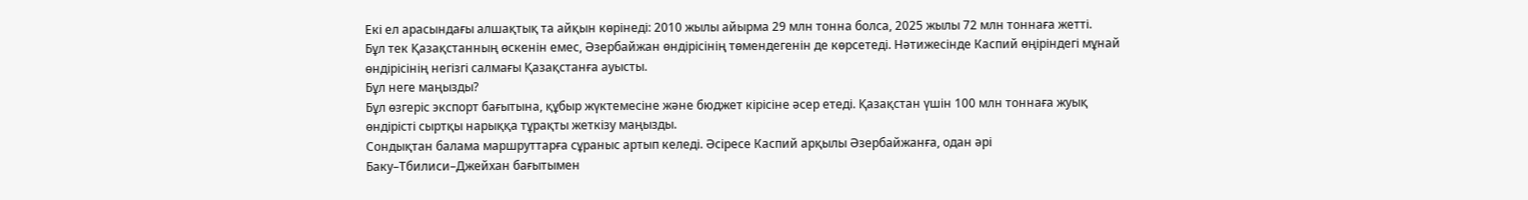Екі ел арасындағы алшақтық та айқын көрінеді: 2010 жылы айырма 29 млн тонна болса, 2025 жылы 72 млн тоннаға жетті.
Бұл тек Қазақстанның өскенін емес, Әзербайжан өндірісінің төмендегенін де көрсетеді. Нәтижесінде Каспий өңіріндегі мұнай өндірісінің негізгі салмағы Қазақстанға ауысты.
Бұл неге маңызды?
Бұл өзгеріс экспорт бағытына, құбыр жүктемесіне және бюджет кірісіне әсер етеді. Қазақстан үшін 100 млн тоннаға жуық өндірісті сыртқы нарыққа тұрақты жеткізу маңызды.
Сондықтан балама маршруттарға сұраныс артып келеді. Әсіресе Каспий арқылы Әзербайжанға, одан әрі Баку–Тбилиси–Джейхан бағытымен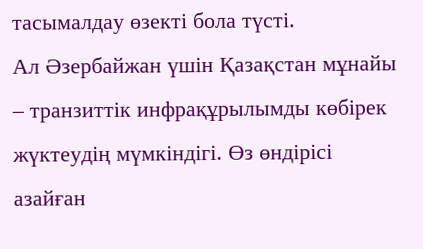тасымалдау өзекті бола түсті.
Ал Әзербайжан үшін Қазақстан мұнайы – транзиттік инфрақұрылымды көбірек жүктеудің мүмкіндігі. Өз өндірісі азайған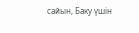сайын, Баку үшін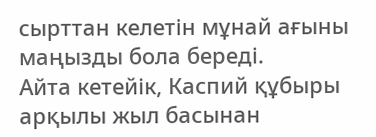сырттан келетін мұнай ағыны маңызды бола береді.
Айта кетейік, Каспий құбыры арқылы жыл басынан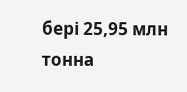бері 25,95 млн тонна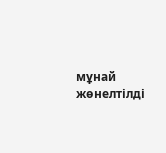мұнай жөнелтілді